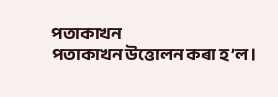পতাকাখন
পতাকাখন উত্তোলন কৰা হ’ল।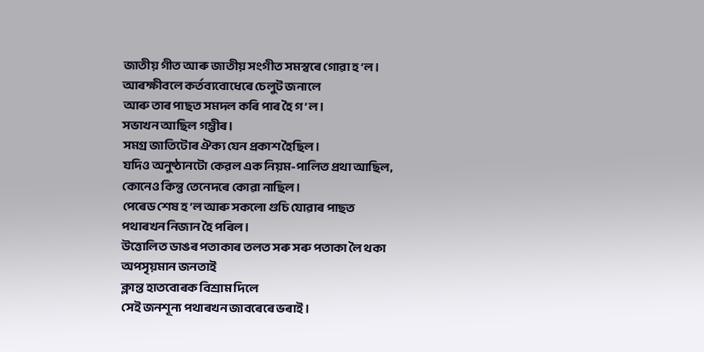জাতীয় গীত আৰু জাতীয় সংগীত সমস্বৰে গোৱা হ’ল।
আৰক্ষীবলে কৰ্তব্যবোধেৰে চেলুট জনালে
আৰু তাৰ পাছত সমদল কৰি পাৰ হৈ গ’ল।
সভাখন আছিল গম্ভীৰ।
সমগ্ৰ জাতিটোৰ ঐক্য যেন প্ৰকাশ হৈছিল।
যদিও অনুষ্ঠানটো কেৱল এক নিয়ম-পালিত প্ৰথা আছিল,
কোনেও কিন্তু তেনেদৰে কোৱা নাছিল।
পেৰেড শেষ হ’ল আৰু সকলো গুচি যোৱাৰ পাছত
পথাৰখন নিজান হৈ পৰিল।
উত্তোলিত ডাঙৰ পতাকাৰ তলত সৰু সৰু পতাকা লৈ থকা
অপসৃয়মান জনতাই
ক্লান্ত হাতবোৰক বিশ্ৰাম দিলে
সেই জনশূন্য পথাৰখন জাবৰেৰে ভৰাই।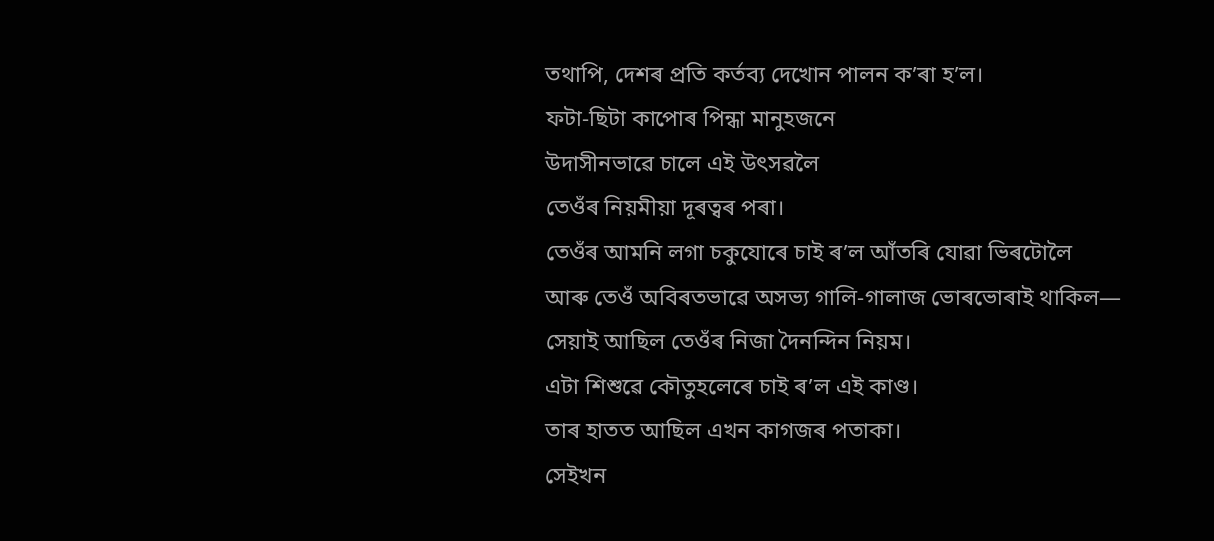তথাপি, দেশৰ প্ৰতি কৰ্তব্য দেখোন পালন ক’ৰা হ’ল।
ফটা-ছিটা কাপোৰ পিন্ধা মানুহজনে
উদাসীনভাৱে চালে এই উৎসৱলৈ
তেওঁৰ নিয়মীয়া দূৰত্বৰ পৰা।
তেওঁৰ আমনি লগা চকুযোৰে চাই ৰ’ল আঁতৰি যোৱা ভিৰটোলৈ
আৰু তেওঁ অবিৰতভাৱে অসভ্য গালি-গালাজ ভোৰভোৰাই থাকিল—
সেয়াই আছিল তেওঁৰ নিজা দৈনন্দিন নিয়ম।
এটা শিশুৱে কৌতুহলেৰে চাই ৰ’ল এই কাণ্ড।
তাৰ হাতত আছিল এখন কাগজৰ পতাকা।
সেইখন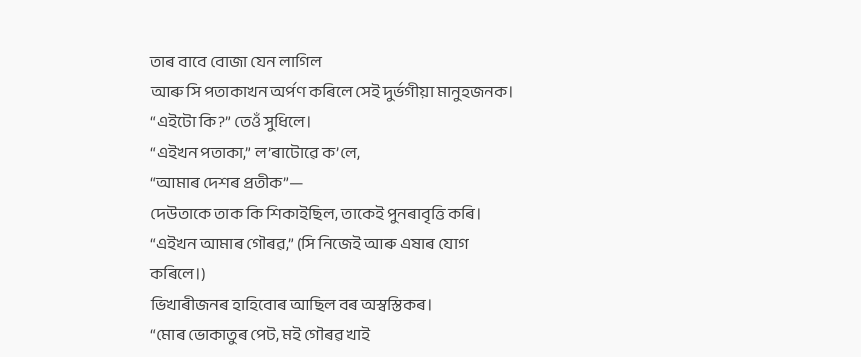তাৰ বাবে বোজা যেন লাগিল
আৰু সি পতাকাখন অৰ্পণ কৰিলে সেই দুৰ্ভগীয়া মানুহজনক।
“এইটো কি?” তেওঁ সুধিলে।
“এইখন পতাকা,” ল’ৰাটোৱে ক’লে,
“আমাৰ দেশৰ প্ৰতীক”—
দেউতাকে তাক কি শিকাইছিল, তাকেই পুনৰাবৃত্তি কৰি।
“এইখন আমাৰ গৌৰৱ,” (সি নিজেই আৰু এষাৰ যোগ কৰিলে।)
ভিখাৰীজনৰ হাহিবোৰ আছিল বৰ অস্বস্তিকৰ।
“মোৰ ভোকাতুৰ পেট, মই গৌৰৱ খাই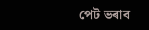পেট ভৰাব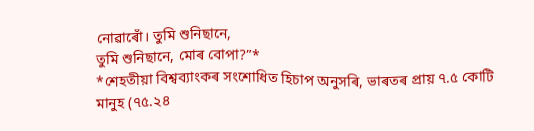নোৱাৰোঁ। তুমি শুনিছানে,
তুমি শুনিছানে, মোৰ বোপা?”*
*শেহতীয়া বিশ্বব্যাংকৰ সংশোধিত হিচাপ অনুসৰি, ভাৰতৰ প্ৰায় ৭.৫ কোটি মানুহ (৭৫.২৪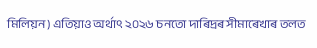মিলিয়ন) এতিয়াও অৰ্থাৎ ২০২৬ চনতো দাৰিদ্ৰৰ সীমাৰেখাৰ তলত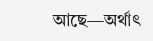আছে—অৰ্থাৎ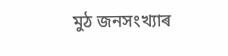মুঠ জনসংখ্যাৰ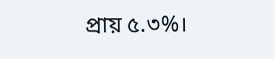প্ৰায় ৫.৩%।